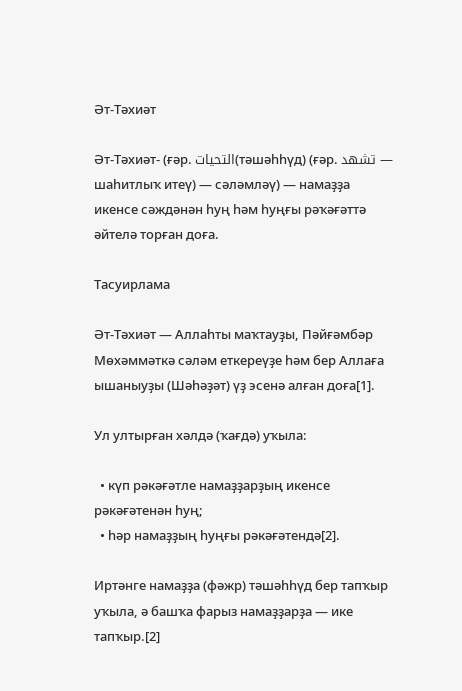Әт-Тәхиәт

Әт-Тәхиәт- (ғәр. التحيات(тәшәһһүд) (ғәр. تشهد — шаһитлыҡ итеү) — сәләмләү) — намаҙҙа икенсе сәждәнән һуң һәм һуңғы рәҡәғәттә әйтелә торған доға.

Тасуирлама

Әт-Тәхиәт — Аллаһты маҡтауҙы, Пәйғәмбәр Мөхәммәткә сәләм еткереүҙе һәм бер Аллаға ышаныуҙы (Шәһәҙәт) үҙ эсенә алған доға[1].

Ул ултырған хәлдә (ҡағдә) уҡыла:

  • күп рәкәғәтле намаҙҙарҙың икенсе рәкәғәтенән һуң;
  • һәр намаҙҙың һуңғы рәкәғәтендә[2].

Иртәнге намаҙҙа (фәжр) тәшәһһүд бер тапҡыр уҡыла, ә башҡа фарыз намаҙҙарҙа — ике тапҡыр.[2]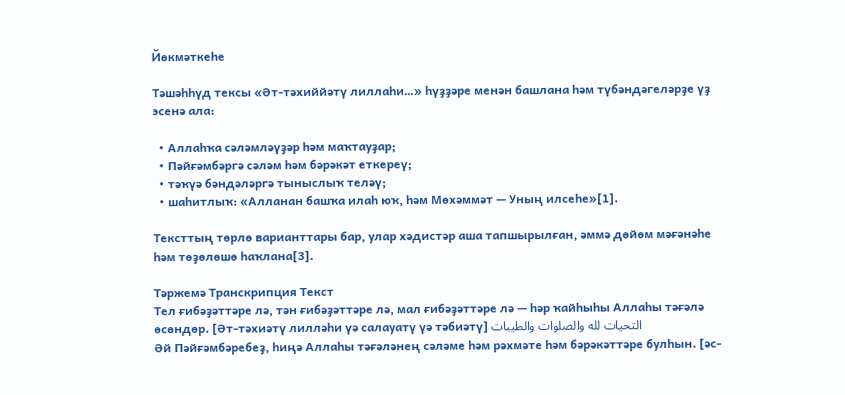Йөкмәткеһе

Тәшәһһүд тексы «Әт-тәхиййәтү лиллаһи…» һүҙҙәре менән башлана һәм түбәндәгеләрҙе үҙ эсенә ала:

  • Аллаһҡа сәләмләүҙәр һәм маҡтауҙар;
  • Пәйғәмбәргә сәләм һәм бәрәкәт еткереү;
  • тәҡүә бәндәләргә тыныслыҡ теләү;
  • шаһитлыҡ: «Алланан башҡа илаһ юҡ, һәм Мөхәммәт — Уның илсеһе»[1].

Тексттың төрлө варианттары бар, улар хәдистәр аша тапшырылған, әммә дөйөм мәғәнәһе һәм төҙөлөшө һаҡлана[3].

Тәржемә Транскрипция Текст
Тел ғибәҙәттәре лә, тән ғибәҙәттәре лә, мал ғибәҙәттәре лә — һәр ҡайһыһы Аллаһы тәғәлә өсөндөр. [Әт-тәхиәтү лилләһи үә салауатү үә тәбиәтү] التحيات لله والصلوات والطيبات
Әй Пәйғәмбәребеҙ, һиңә Аллаһы тәғәләнең сәләме һәм рәхмәте һәм бәрәкәттәре булһын. [әс-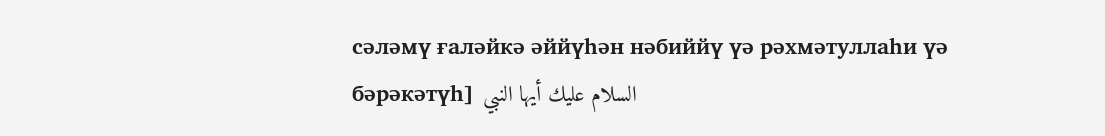сәләмү ғаләйкә әййүһән нәбиййү үә рәхмәтуллаһи үә бәрәкәтүһ] السلام عليك أيها النبي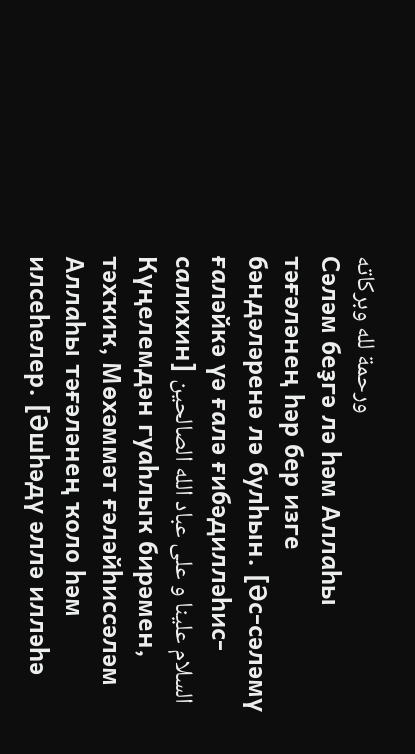ورحمة لله وبركاته
Сәләм беҙгә лә һәм Аллаһы тәғәләнең һәр бер изге бәндәләренә лә булһын. [Әс-сәләмү ғаләйкә үә ғалә ғибәдилләһис-салихин] السلام علينا و على عباد الله الصالحين
Күңелемдән гуаһлыҡ бирәмен, тәхҡиҡ, Мөхәммәт ғәләйһиссәләм Аллаһы тәғәләнең ҡоло һәм илсеһелер. [Әшһәдү әллә илләһә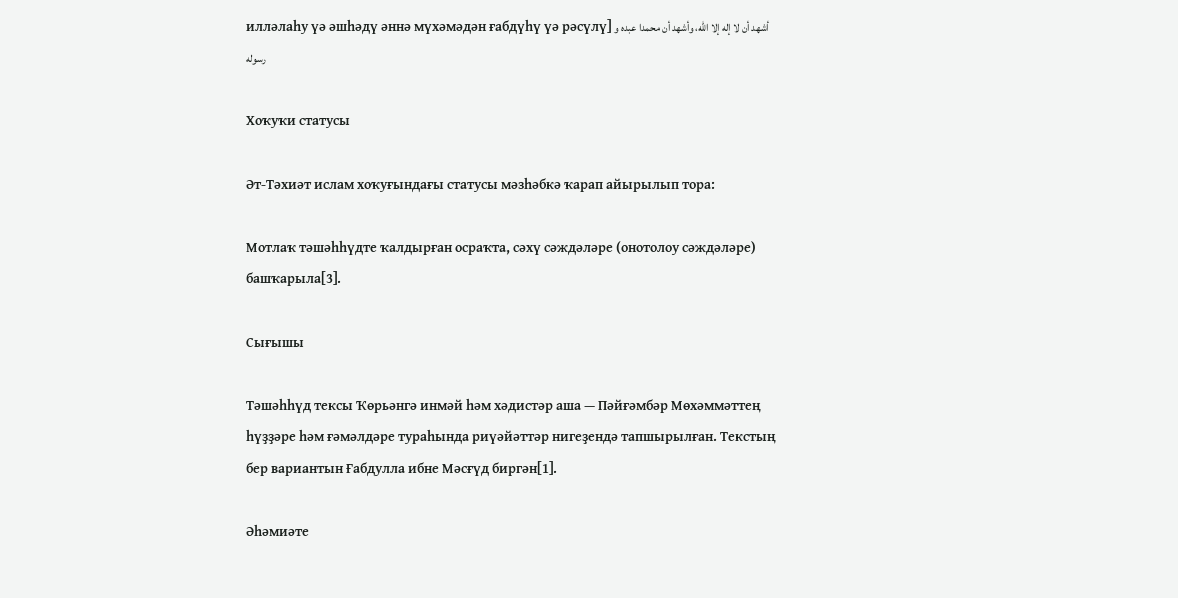илләлаһу үә әшһәдү әннә мүхәмәдән ғабдүһү үә рәсүлү] أشهد أن لا إله إلا الله، وأشهد أن محمدا عبده و رسوله

Хоҡуҡи статусы

Әт-Тәхиәт ислам хоҡуғындағы статусы мәзһәбкә ҡарап айырылып тора:

Мотлаҡ тәшәһһүдте ҡалдырған осраҡта, сәхү сәждәләре (онотолоу сәждәләре) башҡарыла[3].

Сығышы

Тәшәһһүд тексы Ҡөрьәнгә инмәй һәм хәдистәр аша — Пәйғәмбәр Мөхәммәттең һүҙҙәре һәм ғәмәлдәре тураһында риүәйәттәр нигеҙендә тапшырылған. Текстың бер вариантын Ғабдулла ибне Мәсғүд биргән[1].

Әһәмиәте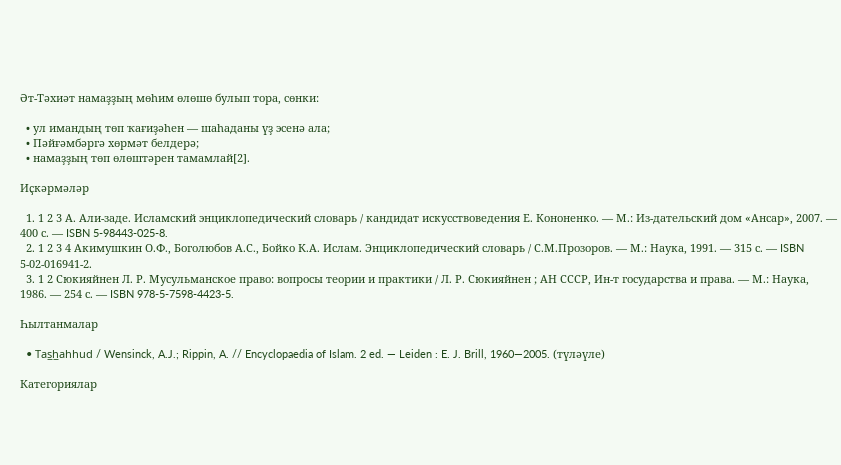Әт-Тәхиәт намаҙҙың мөһим өлөшө булып тора, сөнки:

  • ул имандың төп ҡағиҙәһен — шаһаданы үҙ эсенә ала;
  • Пәйғәмбәргә хөрмәт белдерә;
  • намаҙҙың төп өлөштәрен тамамлай[2].

Иҫкәрмәләр

  1. 1 2 3 А. Али-заде. Исламский энциклопедический словарь / кандидат искусствоведения Е. Кононенко. — М.: Из-дательский дом «Ансар», 2007. — 400 с. — ISBN 5-98443-025-8.
  2. 1 2 3 4 Акимушкин О.Ф., Боголюбов А.С., Бойко К.А. Ислам. Энциклопедический словарь / С.М.Прозоров. — М.: Наука, 1991. — 315 с. — ISBN 5-02-016941-2.
  3. 1 2 Сюкияйнен Л. Р. Мусульманское право: вопросы теории и практики / Л. Р. Сюкияйнен ; АН СССР, Ин-т государства и права. — М.: Наука, 1986. — 254 с. — ISBN 978-5-7598-4423-5.

Һылтанмалар

  • Tas̲h̲ahhud / Wensinck, A.J.; Rippin, A. // Encyclopaedia of Islam. 2 ed. — Leiden : E. J. Brill, 1960—2005. (түләүле)

Категориялар